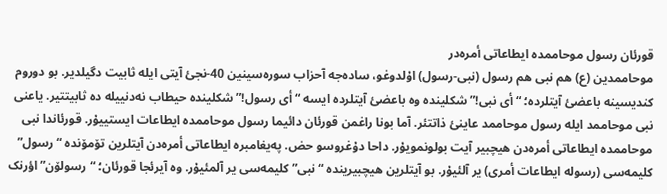قورئان رسول موحاممدە ایطاعاتی أمرەدر
موحاممدین (ع) هم نبی هم رسول (نبی-رسول) اۇلدوغو، سادەجە آحزاب سورەسینین 40-نجئ آیتی ایلە ثابیت دگیلدیر. بو دوروم کندیسینە باعضئ آیتلردە؛ “أی نبی!” شکلیندە وە باعضئ آیتلردە ایسە “أی رسول!” شکلیندە حیطاب نەدنییلە دە ثابیتتیر. یاعنی نبی موحاممد ایلە رسول موحاممد عاینئ ذاتتئر. آما بونا راغمن قورئان دائیما رسول موحاممدە ایطاعات ایستییۇر. قورئاندا نبی موحاممدە ایطاعاتی أمرەدن هیچبیر آیت بولونمویۇر. داحا دۇغروسو حض. پەیغامبرە ایطاعاتی أمرەدن آیتلرین تۆمۆندە “رسول” کلیمەسی (رسولە ایطاعات أمری) یر آلئیۇر. بو آیتلرین هیچبیریندە “نبی” کلیمەسی یر آلمئیۇر. وە آیرئجا قورئان؛ “رسولۆن” اؤرنک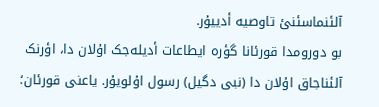آلئنماسئنئ تاوصیە أدییۇر.
بو دورومدا قورئانا گؤرە ایطاعات أدیلەجک اۇلان دا، اؤرنک آلئناجاق اۇلان دا (نبی دگیل) رسول اۇلویۇر. یاعنی قورئان؛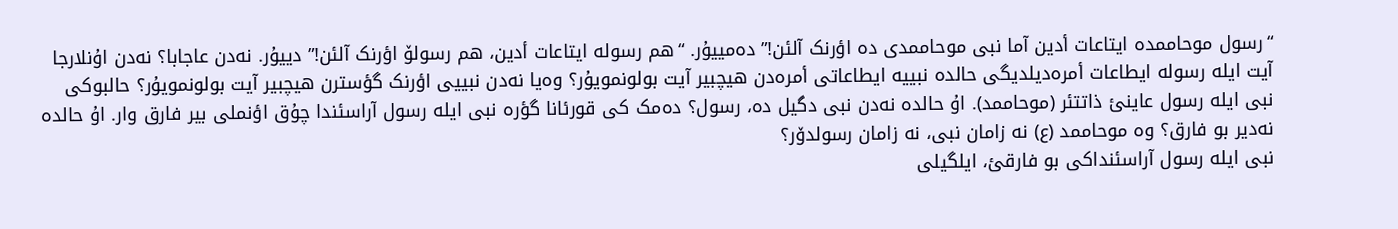“رسول موحاممدە ایتاعات أدین آما نبی موحاممدی دە اؤرنک آلئن!” دەمییۇر. “هم رسولە ایتاعات أدین، هم رسولۆ اؤرنک آلئن!” دییۇر. نەدن عاجابا؟ نەدن اۇنلارجا آیت ایلە رسولە ایطاعات أمرەدیلدیگی حالدە نبییە ایطاعاتی أمرەدن هیچبیر آیت بولونمویۇر؟ وەیا نەدن نبییی اؤرنک گؤسترن هیچبیر آیت بولونمویۇر؟ حالبوکی نبی ایلە رسول عاینئ ذاتتئر (موحاممد). اۇ حالدە نەدن نبی دگیل دە، رسول؟ دەمک کی قورئانا گؤرە نبی ایلە رسول آراسئندا چۇق اؤنملی بیر فارق وار. اۇ حالدە نەدیر بو فارق؟ وە موحاممد (ع) نە زامان نبی، نە زامان رسولدۆر؟
نبی ایلە رسول آراسئنداکی بو فارقئ، ایلگیلی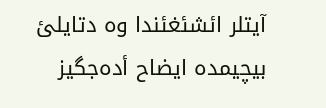آیتلر ائشئغئندا وە دتایلئ بیچیمدە ایضاح أدەجگیز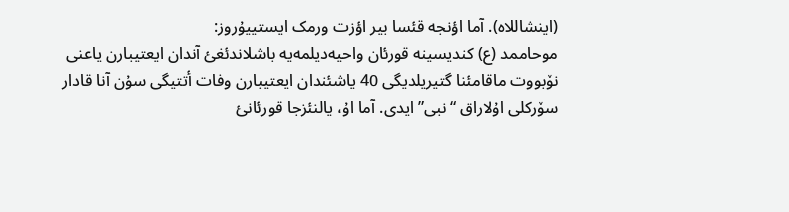(اینشاللاە). آما اؤنجە قئسا بیر اؤزت ورمک ایستییۇروز:
موحاممد (ع) کندیسینە قورئان واحیەدیلمەیە باشلاندئغئ آندان ایعتیبارن یاعنی نۆبووت ماقامئنا گتیریلدیگی 40 یاشئندان ایعتیبارن وفات أتتیگی سۇن آنا قادار سۆرکلی اۇلاراق “نبی” ایدی. آما اۇ، یالنئزجا قورئانئ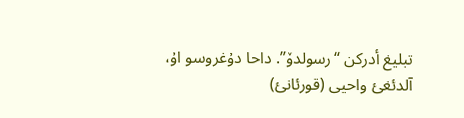تبلیغ أدرکن “رسولدۆ”. داحا دۇغروسو اۇ، آلدئغئ واحیی (قورئانئ)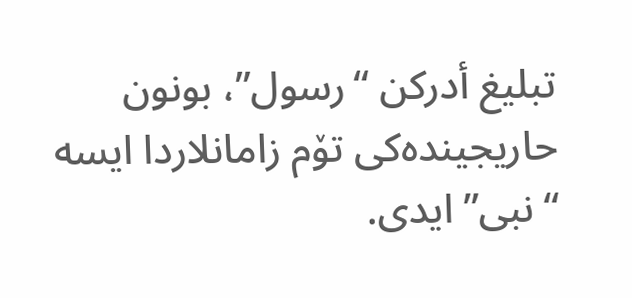تبلیغ أدرکن “رسول”، بونون حاریجیندەکی تۆم زامانلاردا ایسە “نبی” ایدی.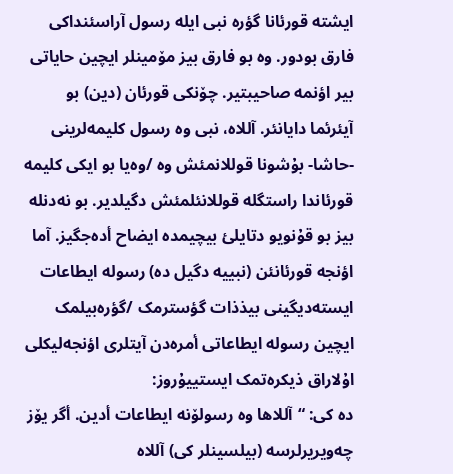ایشتە قورئانا گؤرە نبی ایلە رسول آراسئنداکی فارق بودور. وە بو فارق بیز مۆمینلر ایچین حایاتی بیر اؤنمە صاحیبتیر. چۆنکی قورئان (دین) بو آیئرئما دایانئر. آللاە، نبی وە رسول کلیمەلرینی -حاشا- بۇشونا قوللانمئش وە /وەیا بو ایکی کلیمە قورئاندا راستگلە قوللانئلمئش دگیلدیر. بو نەدنلە بیز بو قۇنویو دتایلئ بیچیمدە ایضاح أدەجگیز. آما اؤنجە قورئانئن (نبییە دگیل دە) رسولە ایطاعات ایستەدیگینی بیذذات گؤسترمک /گؤرەبیلمک ایچین رسولە ایطاعاتی أمرەدن آیتلری اؤنجەلیکلی اۇلاراق ذیکرەتمک ایستییۇروز:
دە کی: “آللاها وە رسولۆنە ایطاعات أدین. أگر یۆز چەویریرلرسە (بیلسینلر کی) آللاە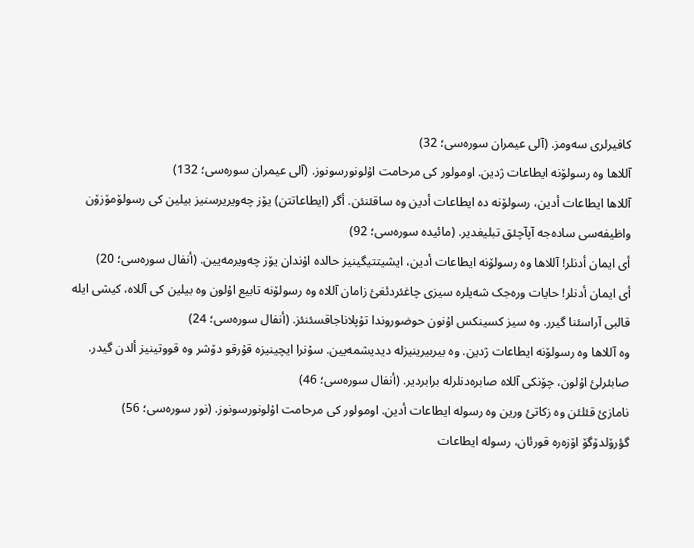کافیرلری سەومز. (آلی عیمران سورەسی؛ 32)
آللاها وە رسولۆنە ایطاعات ژدین. اومولور کی مرحامت اۇلونورسونوز. (آلی عیمران سورەسی؛ 132)
آللاها ایطاعات أدین، رسولۆنە دە ایطاعات أدین وە ساقئنئن. أگر (ایطاعاتتن) یۆز چەویریرسنیز بیلین کی رسولۆمۆزۆن واظیفەسی سادەجە آپآچئق تبلیغدیر. (مائیدە سورەسی؛ 92)
أی ایمان أدنلر! آللاها وە رسولۆنە ایطاعات أدین، ایشیتتیگینیز حالدە اۇندان یۆز چەویرمەیین. (أنفال سورەسی؛ 20)
أی ایمان أدنلر! حایات ورەجک شەیلرە سیزی چاغئردئغئ زامان آللاە وە رسولۆنە تابیع اۇلون وە بیلین کی آللاە، کیشی ایلە قالبی آراسئنا گیرر. وە سیز کسینکس اۇنون حوضوروندا تۇپلاناجاقسئنئز. (أنفال سورەسی؛ 24)
وە آللاها وە رسولۆنە ایطاعات ژدین. وە بیربیرینیزلە دیدیشمەیین. سۇنرا ایچینیزە قۇرقو دۆشر وە قووتینیز ألدن گیدر. صابئرلئ اۇلون، چۆنکی آللاە صابرەدنلرلە برابردیر. (أنفال سورەسی؛ 46)
نامازئ قئلئن وە زکاتئ ورین وە رسولە ایطاعات أدین. اومولور کی مرحامت اۇلونورسونوز. (نور سورەسی؛ 56)
گؤرۆلدۆگۆ اۆزەرە قورئان، رسولە ایطاعات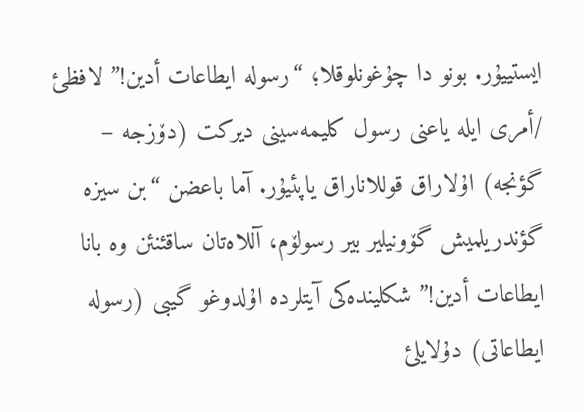ایستییۇر. بونو دا چۇغونلوقلا؛ “رسولە ایطاعات أدین!” لافظئ /أمری ایلە یاعنی رسول کلیمەسینی دیرکت (دۆزجە – گؤنجە) اۇلاراق قوللاناراق یاپئیۇر. آما باعضن “بن سیزە گؤندریلمیش گۆونیلیر بیر رسولۆم، آللاەتان ساقئنئن وە بانا ایطاعات أدین!” شکلیندەکی آیتلردە اۇلدوغو گیبی (رسولە ایطاعاتی) دۇلایلئ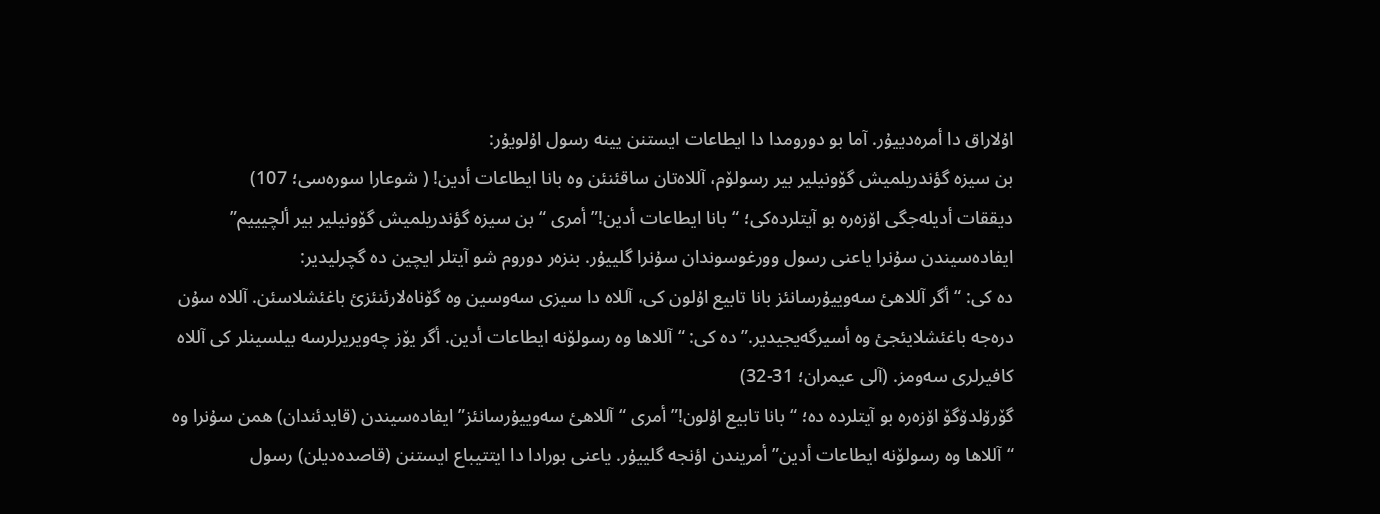اۇلاراق دا أمرەدییۇر. آما بو دورومدا دا ایطاعات ایستنن یینە رسول اۇلویۇر:
بن سیزە گؤندریلمیش گۆونیلیر بیر رسولۆم، آللاەتان ساقئنئن وە بانا ایطاعات أدین! ( شوعارا سورەسی؛ 107)
دیققات أدیلەجگی اۆزەرە بو آیتلردەکی؛ “بانا ایطاعات أدین!” أمری “بن سیزە گؤندریلمیش گۆونیلیر بیر ألچیییم” ایفادەسیندن سۇنرا یاعنی رسول وورغوسوندان سۇنرا گلییۇر. بنزەر دوروم شو آیتلر ایچین دە گچرلیدیر:
دە کی: “أگر آللاهئ سەوییۇرسانئز بانا تابیع اۇلون کی، آللاە دا سیزی سەوسین وە گۆناەلارئنئزئ باغئشلاسئن. آللاە سۇن درەجە باغئشلایئجئ وە أسیرگەیجیدیر.” دە کی: “آللاها وە رسولۆنە ایطاعات أدین. أگر یۆز چەویریرلرسە بیلسینلر کی آللاە کافیرلری سەومز. (آلی عیمران؛ 31-32)
گۆرۆلدۆگۆ اۆزەرە بو آیتلردە دە؛ “بانا تابیع اۇلون!” أمری “آللاهئ سەوییۇرسانئز” ایفادەسیندن (قایدئندان) همن سۇنرا وە “آللاها وە رسولۆنە ایطاعات أدین” أمریندن اؤنجە گلییۇر. یاعنی بورادا دا ایتتیباع ایستنن (قاصدەدیلن) رسول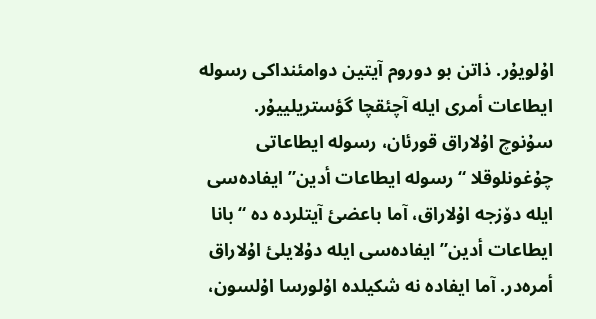اۇلویۇر. ذاتن بو دوروم آیتین دوامئنداکی رسولە ایطاعات أمری ایلە آچئقچا گؤستریلییۇر.
سۇنوچ اۇلاراق قورئان، رسولە ایطاعاتی چۇغونلوقلا “رسولە ایطاعات أدین” ایفادەسی ایلە دۆزجە اۇلاراق، آما باعضئ آیتلردە دە “بانا ایطاعات أدین” ایفادەسی ایلە دۇلایلئ اۇلاراق أمرەدر. آما ایفادە نە شکیلدە اۇلورسا اۇلسون،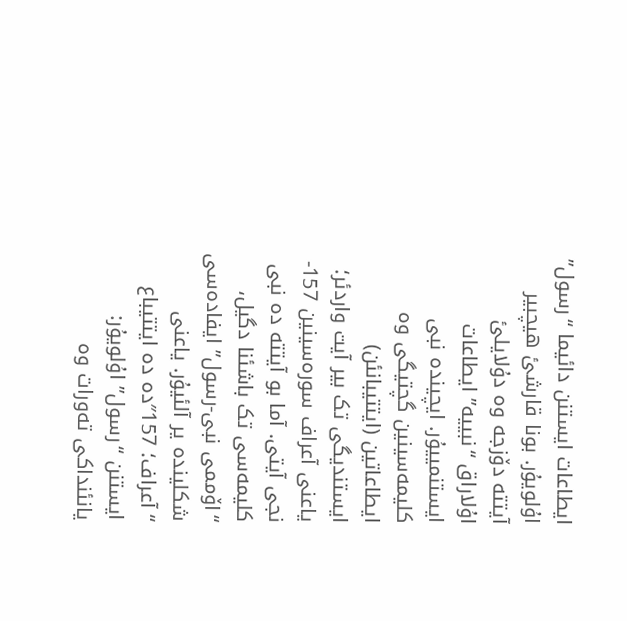ایطاعات ایستنن دائیما “رسول” اۇلویۇر. بونا قارشئ هیچبیر آیتتە دۆزجە وە دۇلایلئ اۇلاراق “نبییە” ایطاعات ایستنمییۇر. ایچیندە نبی کلیمەسینین گچتیگی وە ایطاعاتین (ایتتیبانئن) ایستندیگی تک بیر آیت واردئر؛ یاعنی آعراف سورەسینین 157-نجی آیتی. آما بو آیتتە دە نبی کلیمەسی تک باشئنا دگیل، “اۆممی نبی-رسول” ایفادەسی شکلیندە یر آلئیۇر. یاعنی “آعراف؛ 157″دە دە ایتتیباع ایستنن “رسول” اۇلویۇر:
یانئنداکی تەورات وە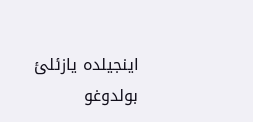اینجیلدە یازئلئ بولدوغو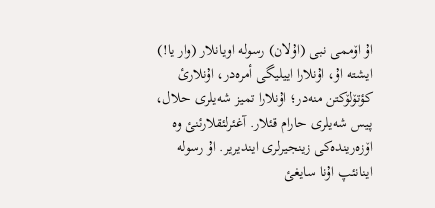اۇ اۆممی نبی (اۇلان) رسولە اویانلار (وار یا!) ایشتە اۇ، اۇنلارا اییلیگی أمرەدر، اۇنلارئ کؤتۆلۆکتن منەدر؛ اۇنلارا تمیز شەیلری حلال، پیس شەیلری حارام قئلار. آغئرلئقلارئنئ وە اۆزەریندەکی زینجیرلری ایندیریر. اۇ رسولە اینانئپ اۇنا سایغئ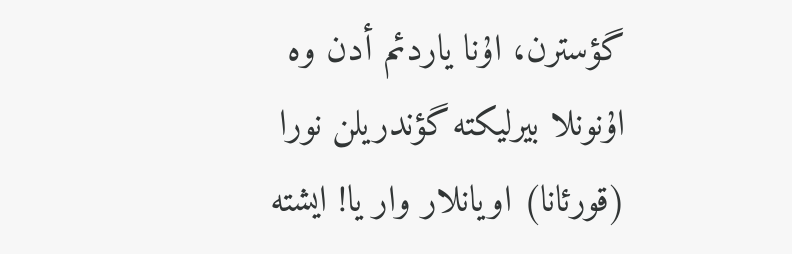گؤسترن، اۇنا یاردئم أدن وە اۇنونلا بیرلیکتە گؤندریلن نورا (قورئانا) اویانلار وار یا! ایشتە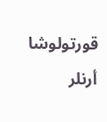قورتولوشا أرنلر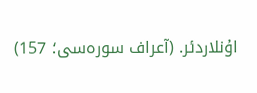اۇنلاردئر. (آعراف سورەسی؛ 157)